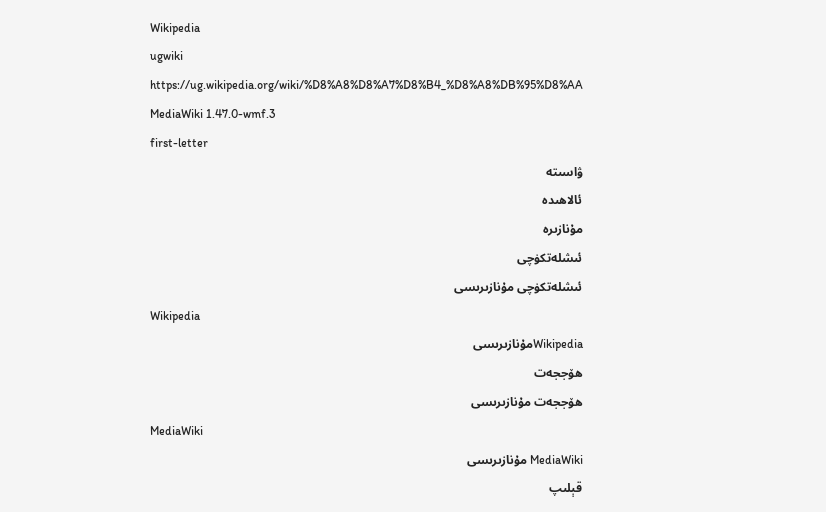Wikipedia
ugwiki
https://ug.wikipedia.org/wiki/%D8%A8%D8%A7%D8%B4_%D8%A8%DB%95%D8%AA
MediaWiki 1.47.0-wmf.3
first-letter
ۋاسىتە
ئالاھىدە
مۇنازىرە
ئىشلەتكۈچى
ئىشلەتكۈچى مۇنازىرىسى
Wikipedia
Wikipediaمۇنازىرىسى
ھۆججەت
ھۆججەت مۇنازىرىسى
MediaWiki
MediaWiki مۇنازىرىسى
قېلىپ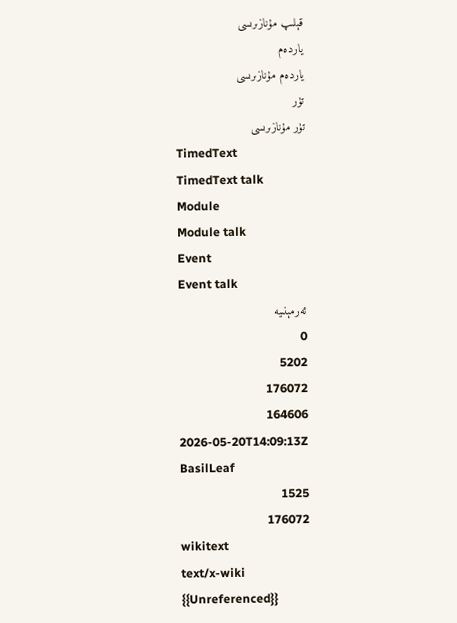قېلىپ مۇنازىرىسى
ياردەم
ياردەم مۇنازىرىسى
تۈر
تۈر مۇنازىرىسى
TimedText
TimedText talk
Module
Module talk
Event
Event talk
ئەرمېنىيە
0
5202
176072
164606
2026-05-20T14:09:13Z
BasilLeaf
1525
176072
wikitext
text/x-wiki
{{Unreferenced}}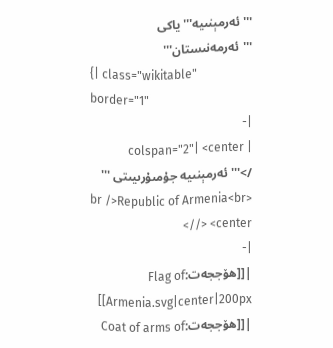'''ئەرمېنىيە''' ياكى '''ئەرمەنىستان'''
{| class="wikitable" border="1"
|-
| colspan="2"| <center />'''ئەرمېنىيە جۇمىۇرىيىتى ''' <br />Republic of Armenia<br /> <center/>
|-
|[[ھۆججەت:Flag of Armenia.svg|center|200px]]
|[[ھۆججەت:Coat of arms of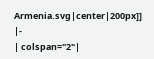Armenia.svg|center|200px]]
|-
| colspan="2"|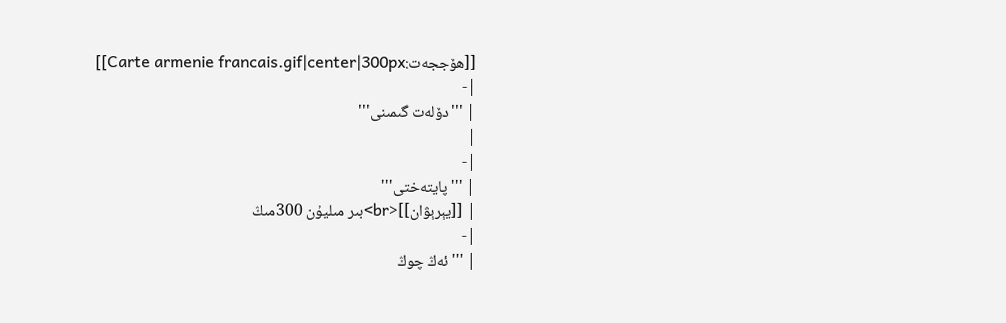[[ھۆججەت:Carte armenie francais.gif|center|300px]]
|-
| '''دۆلەت گىمىنى'''
|
|-
| '''پايتەختى'''
| [[يېرېۋان]]<br>بىر مىليۇن 300مىڭ
|-
| '''ئەڭ چوڭ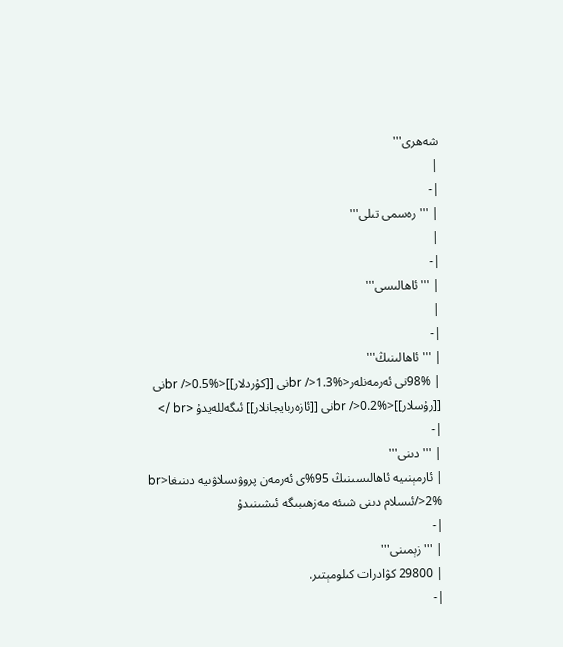شەھرى'''
|
|-
| '''رەسمى تىلى'''
|
|-
| '''ئاھالىسى'''
|
|-
| '''ئاھالىنىڭ'''
| 98%نى ئەرمەنلەر<br />1.3%نى [[كۇردلار]]<br />0.5%نى [[رۇسلار]]<br />0.2%نى [[ئازەربايجانلار]] ئىگەللەيدۇ <br />
|-
| '''دىنى'''
| ئارمېنىيە ئاھالىسىنىڭ 95%ى ئەرمەن پروۋىسلاۋىيە دىنىغا<br />2%ئىسلام دىنى شىئە مەزھىبىگە ئىشىنىدۇ
|-
| '''زېمىنى'''
| 29800 كۋادرات كىلومېتىر.
|-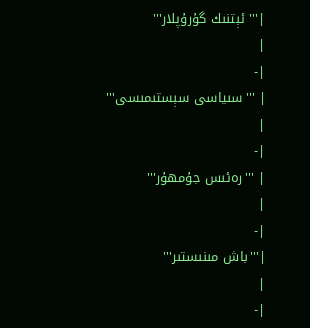|''' ئېتنىك گۇرۇپلار'''
|
|-
| '''سىياسى سېستىمىسى'''
|
|-
| '''رەئىس جۇمھۇر'''
|
|-
|'''باش مىنىستىر'''
|
|-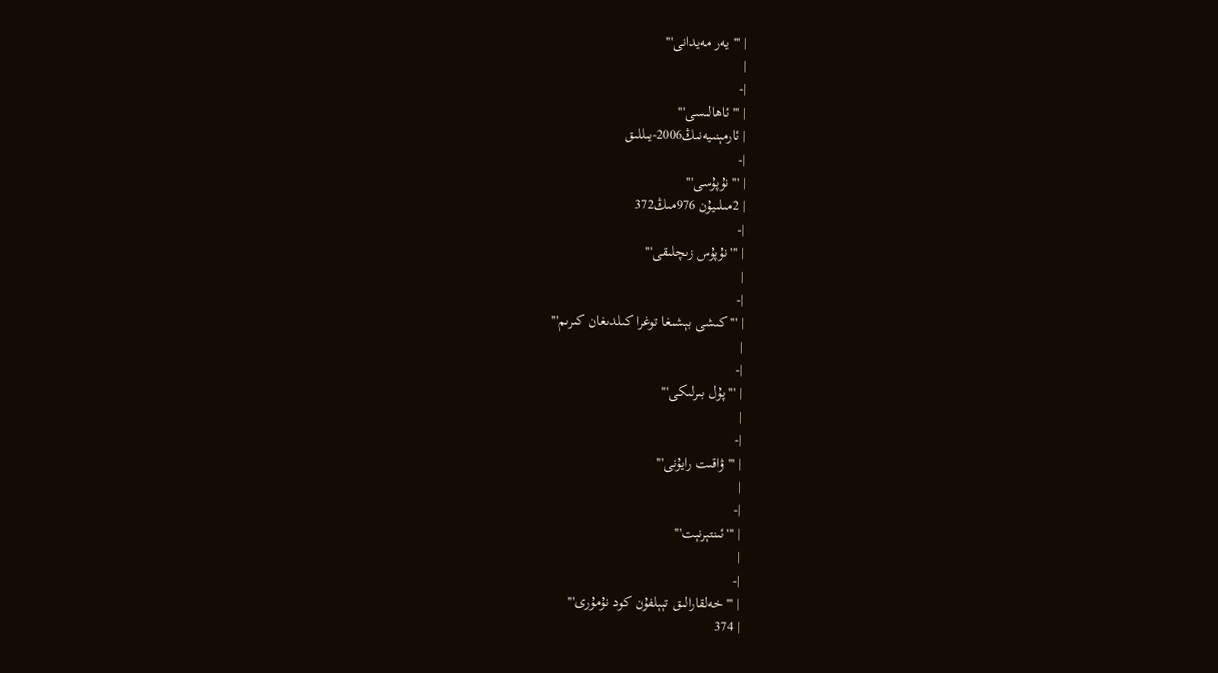| '''يەر مەيدانى'''
|
|-
| '''ئاھالىسى'''
| ئارمېنىيەنىڭ2006-يىللىق
|-
| '''نۇپۇسى'''
| 2مىلىيۇن 976مىڭ372
|-
| '''نۇپۇس زىچلىقى'''
|
|-
| '''كىشى بېشىغا توغرا كىلدىغان كىرىم'''
|
|-
| '''پۇل بىرلىكى'''
|
|-
| '''ۋاقىت رايۇنى'''
|
|-
| '''ئىنتېرنېت'''
|
|-
| '''خەلقارالىق تېېلفۇن كود نۇمۇرى'''
| 374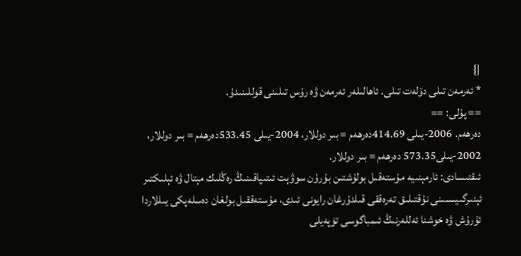|}
* ئەرمەن تىلى دۆلەت تىلى. ئاھالىلەر ئەرمەن ۋە رۇس تىلىنى قوللىنىدۇ.
== پۇلى: ==
دەرھەم. 2006-يىلى 414.69دەرھەم = بىر دوللار، 2004-يىلى 533.45دەرھەم = بىر دوللار، 2002-يىلى573.35 دەرھەم = بىر دوللار.
ئىقتىسادى: ئارمېنىيە مۇستەقىل بولۇشتىن بۇرۇن سوۋېت ئىتىپاقىنىڭ رەڭلىك مېتال ۋە ئېلىكتىر ئېنىرگىيىسىنى نۇقتىلىق تەرەققى قىلدۇرغان رايونى ئىدى، مۇستەققىل بولغان دەسلەپكى يىللاردا ئۇرۇش ۋە خوشنا ئەللەرنىڭ ئىمباگوسى تۈپەيلى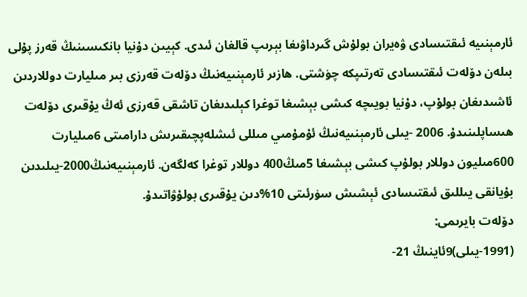ئارمېنىيە ئىقتىسادى ۋەيران بولۇش گىرداۋىغا بېرىپ قالغان ئىدى. كېيىن دۇنيا بانكىسىنىڭ قەرز پۇلى بىلەن دۆلەت ئىقتىسادى تەرتىپكە چۈشتى. ھازىر ئارمېنىيەنىڭ دۆلەت قەرزى بىر مىليارت دوللاردىن ئاشىدىغان بولۇپ، دۇنيا بويىچە كىشى بېشىغا توغرا كېلىدىغان تاشقى قەرزى ئەڭ يۇقىرى دۆلەت ھىساپلىنىدۇ. 2006 -يىلى ئارمېنىيەنىڭ ئۇمۇمىي مىللى ئىشلەپچىقىرىش دارامىتى 6مىليارت 600مىليون دوللار بولۇپ كىشى بېشىغا 5مىڭ400 دوللار توغرا كەلگەن. ئارمېنىيەنىڭ2000-يىلىدىن بۇيانقى يىللىق ئىقتىسادى ئېشىش سۈرئىتى 10%دىن يۇقىرى بولۇۋاتىدۇ.
دۆلەت بايرىمى:
(1991-يىلى)9ئاينىڭ 21-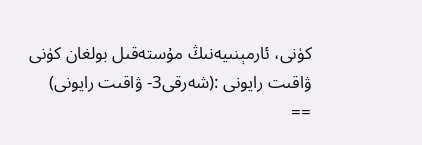كۈنى، ئارمېنىيەنىڭ مۇستەقىل بولغان كۈنى
ۋاقىت رايونى :(شەرقى3- ۋاقىت رايونى)
==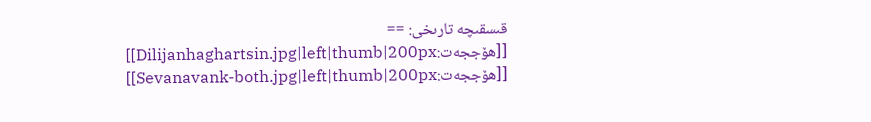قىسقىچە تارىخى: ==
[[ھۆججەت:Dilijanhaghartsin.jpg|left|thumb|200px]]
[[ھۆججەت:Sevanavank-both.jpg|left|thumb|200px]]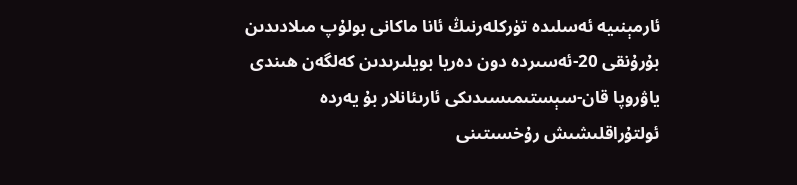ئارمېنىيە ئەسلىدە تۈركلەرنىڭ ئانا ماكانى بولۇپ مىلادىدىن بۇرۇنقى 20-ئەسىردە دون دەريا بويلىرىدىن كەلگەن ھىندى ياۋروپا قان-سېستىمىسىدىكى ئارىئانلار بۇ يەردە ئولتۇراقلىشىش رۇخسىتىنى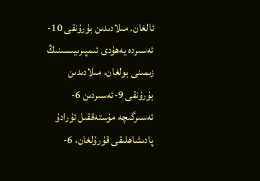ئالغان. مىلادىدىن بۇرۇنقى 10-ئەسىردە يەھۇدى ئىمپىرىيىسىنىڭ زىمىنى بولغان، مىلادىدىن بۇرۇنقى 9-ئەسىردىن 6-ئەسىرگىچە مۇستەققىل ئۇرادۇ پادىشاھلىقى قۇرۇلغان، 6-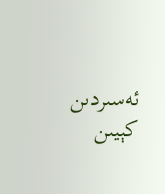ئەسىردىن كېيىن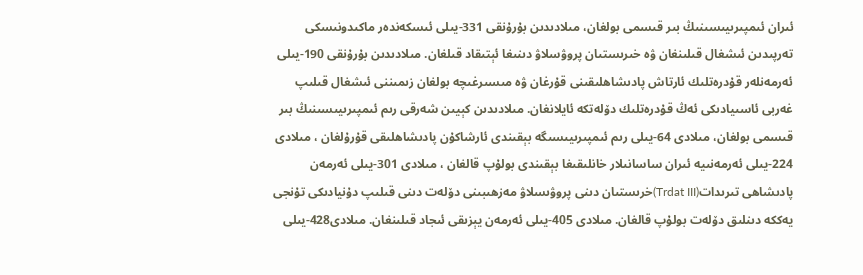ئىران ئىمپىرىيىسىنىڭ بىر قىسمى بولغان، مىلادىدىن بۇرۇنقى 331-يىلى ئىسكەندەر ماكىدونىسكى تەرپىدىن ئىشغال قىلىنغان ۋە خىرىستىان پروۋسلاۋ دىنىغا ئېتىقاد قىلغان. مىلادىدىن بۇرۇنقى 190-يىلى ئەرمەنلەر قۇدرەتلىك ئارتاش پادىشاھلىقىنى قۇرغان ۋە مىسىرغىچە بولغان زىمىننى ئىشغال قىلىپ غەربى ئاسىيادىكى ئەڭ قۇدرەتلىك دۆلەتكە ئايلانغان. مىلادىدىن كېيىن شەرقى رىم ئىمپىرىيىسىنىڭ بىر قىسمى بولغان، مىلادى 64-يىلى رىم ئىمپىرىيىسىگە بېقىندى ئارشاكۇن پادىشاھلىقى قۇرۇلغان ، مىلادى 224-يىلى ئەرمەنىيە ئىران ساسانىلار خانلىقىغا بېقىندى بولۇپ قالغان ، مىلادى 301-يىلى ئەرمەن پادىشاھى تىرىدات(Trdat III)خرىستىان دىنى پروۋىسلاۋ مەزھىبىنى دۆلەت دىنى قىلىپ دۇنيادىكى تۇنجى يەككە دىنلىق دۆلەت بولۇپ قالغان. مىلادى 405-يىلى ئەرمەن يېزىقى ئىجاد قىلىنغان. مىلادى428-يىلى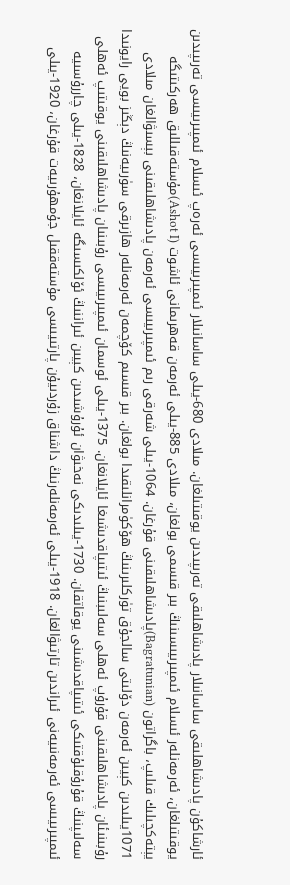ئارشاكۇن پادىشاھلىقى ساسانىلار پادىشاھلىقى تەرىپىدىن يوقىتىلغان. مىلادى 680-يىلى ساسانىلار ئىمپىرىيىسى ئەرەپ ئىسلام ئىمپىرىيىسى تەرىپىدىن يوقىتىلغان، ئەرمەنلەر ئىسلام ئىمپىرىيىسىنىڭ بىر قىسمى بولغان، مىلادى 885-يىلى ئەرمەن قەھرىمانى ئاشوت (Ashot I)مۇستەقىللىق ھەركىتىگە يېتەكچىلىك قىلىپ، باگراتون (Bagratunian)پادىشاھلىقىنى قۇرغان. 1064-يىلى شەرقى رىم ئىمپىرىيىسى ئەرمەن پادىشاھلىقىنى بېسىۋالغان مىلادى 1071يىلىدىن كېيىن ئەرمەن دۆلىتى سالجۇق تۈركلىرىنىڭ ھۆكۈمرانلىقىدا بولغان. بىر قىسىم كۆچمەن ئەرمەنلەر ھازىرقى سۈرىيەنىڭ دېڭىز بويى رايونىدا رۇبىنىئان پادىشاھلىقىنى قۇرۇپ ئەھلى سەلىبنىڭ ئىتىپاقدىشىغا ئايلانغان. 1375-يىلى ئوسمان ئىمپىرىيىسى رۇبىنىان پادىشاھلىقىنى يوقىتىپ ئەھلى سەلىپنىڭ قۇرۇقلۇقتىكى ئىتىپاقدىشىنى يوقاتقان. 1730-يىلىدىكى نەخىۋان ئۇرۇشىدىن كېيىن ئىراننىڭ ئۆلكىسىگە ئايلانغان، 1828-يىلى چاررۇسىيە ئىمپىرىيىسى ئەرمەنىيەنى ئىراندىن تارتىۋالغان. 1918-يىلى ئەرمەنلەرنىڭ داشناق زۇردىيۇن پارتىيىسى مۇستەققىل جۇمھۇرىيەت قۇرغان، 1920-يىلى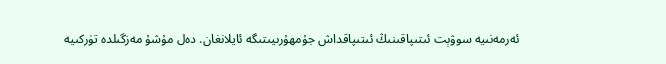ئەرمەنىيە سوۋېت ئىتىپاقىنىڭ ئىتىپاقداش جۇمھۇرىيىتىگە ئايلانغان. دەل مۇشۇ مەزگىلدە تۈركىيە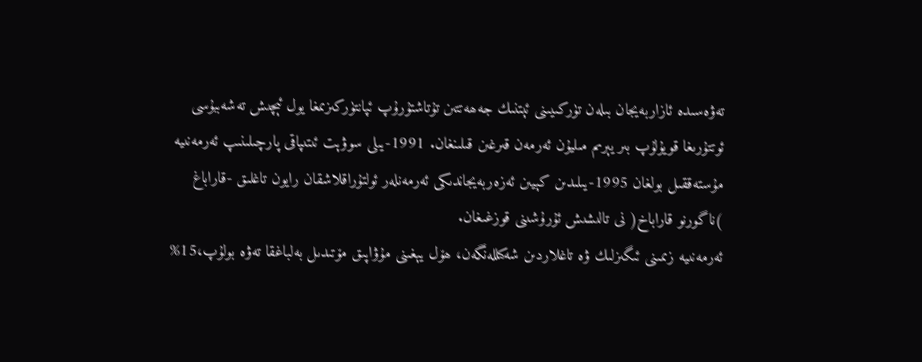تەۋەسىدە ئازاربەيجان بىلەن تۈركىيىنى ئېتنىك جەھەتتىن تۇتاشتۇرۇپ ئپانتۈركىزىمغا يول ئېچىش تەشەببۇسى ئوتتۇرىغا قويۇلۇپ بىر يېرىم مىليۇن ئەرمەن قىرغىن قىلىنغان. 1991-يىلى سوۋېت ئىتىپاقى پارچىلىنىپ ئەرمەنىيە مۇستەققىل بولغان 1995-يىلىدىن كېيىن ئەزەربەيجاندىكى ئەرمەنلەر ئولتۇراقلاشقان رايون تاغلىق -قاراباغ )ناگورنو قاراباخ( نى تالىشىش ئۇرۇشىنى قوزغىغان.
ئەرمەنىيە زىمىنى ئىگىزلىك ۋە تاغلاردىن شەكىللەنگەن، ھۆل يېغىنى مۇۋاپىق مۆتىدىل بەلباغقا تەۋە بولۇپ،15%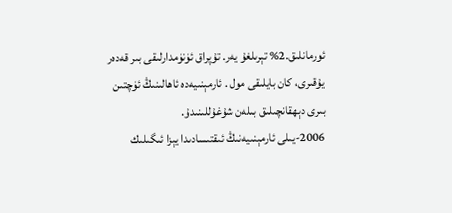ئورمانلىق.2% تېرىلغۇ يەر. تۇپراق ئۈنۈمدارلىقى بىر قەدەر يۇقىرى، كان بايلىقى مول . ئارمېنىيەدە ئاھالىنىڭ ئۈچتىن بىرى دېھقانچىلىق بىلەن شۇغۇللىنىدۇ.
2006-يىلى ئارمېنىيەنىڭ ئىقتىسادىدا يېزا ئىگىلىك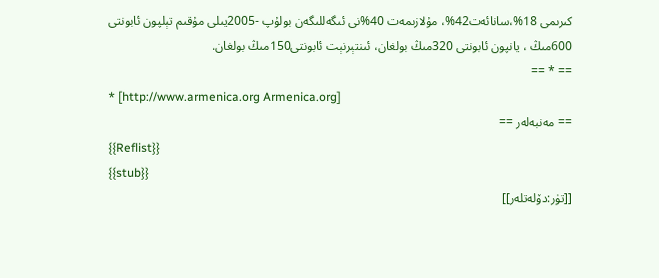كىرىمى 18%،سانائەت42%، مۇلازىمەت 40%نى ئىگەللىگەن بولۇپ -2005يىلى مۇقىم تېلپون ئابونتى 600مىڭ ، يانپون ئابونتى 320مىڭ بولغان، ئىنتېرنېت ئابونتى150مىڭ بولغان.
== * ==
* [http://www.armenica.org Armenica.org]
== مەنبەلەر ==
{{Reflist}}
{{stub}}
[[تۈر:دۆلەتلەر]]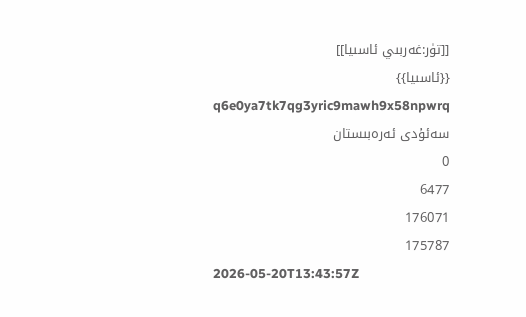[[تۈر:غەربىي ئاسىيا]]
{{ئاسىيا}}
q6e0ya7tk7qg3yric9mawh9x58npwrq
سەئۇدى ئەرەبىستان
0
6477
176071
175787
2026-05-20T13:43:57Z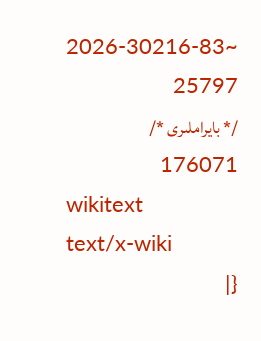~2026-30216-83
25797
/* بايراملىرى */
176071
wikitext
text/x-wiki
{|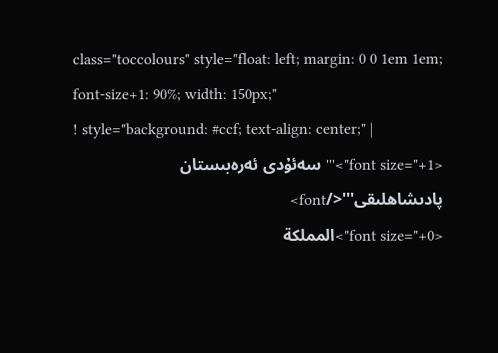class="toccolours" style="float: left; margin: 0 0 1em 1em; font-size+1: 90%; width: 150px;"
! style="background: #ccf; text-align: center;" |
<font size="+1">'''سەئۇدى ئەرەبىستان پادىشاھلىقى'''</font>
<font size="+0">المملكة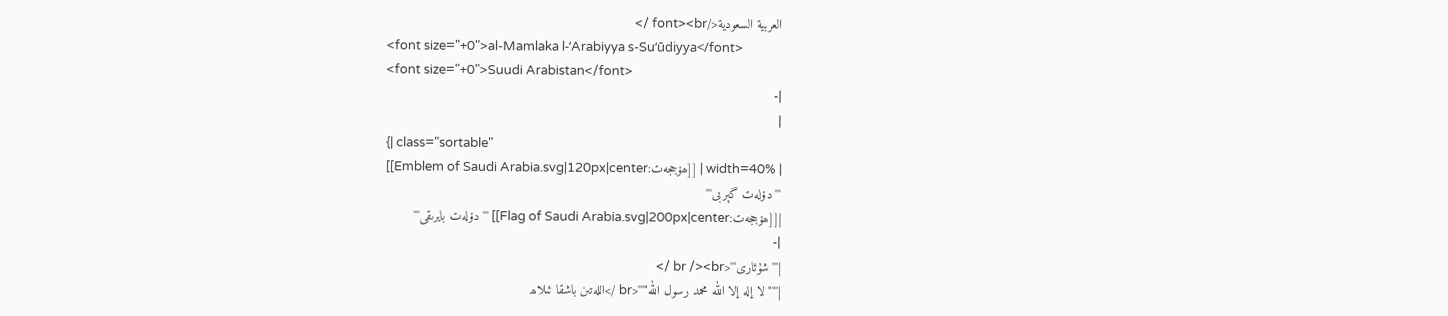العربية السعودية</font><br />
<font size="+0">al-Mamlaka l-ʻArabiyya s-Suʻūdiyya</font>
<font size="+0">Suudi Arabistan</font>
|-
|
{| class="sortable"
| width=40% | [[ھۆججەت:Emblem of Saudi Arabia.svg|120px|center]]
'''دۆلەت گېربى'''
|[[ھۆججەت:Flag of Saudi Arabia.svg|200px|center]] '''دۆلەت بايرىقى'''
|-
|'''شۇئارى'''<br /><br />
|'''"لا إله إلا الله محمد رسول الله"'''<br />اللەتىن باشقا ئىلاھ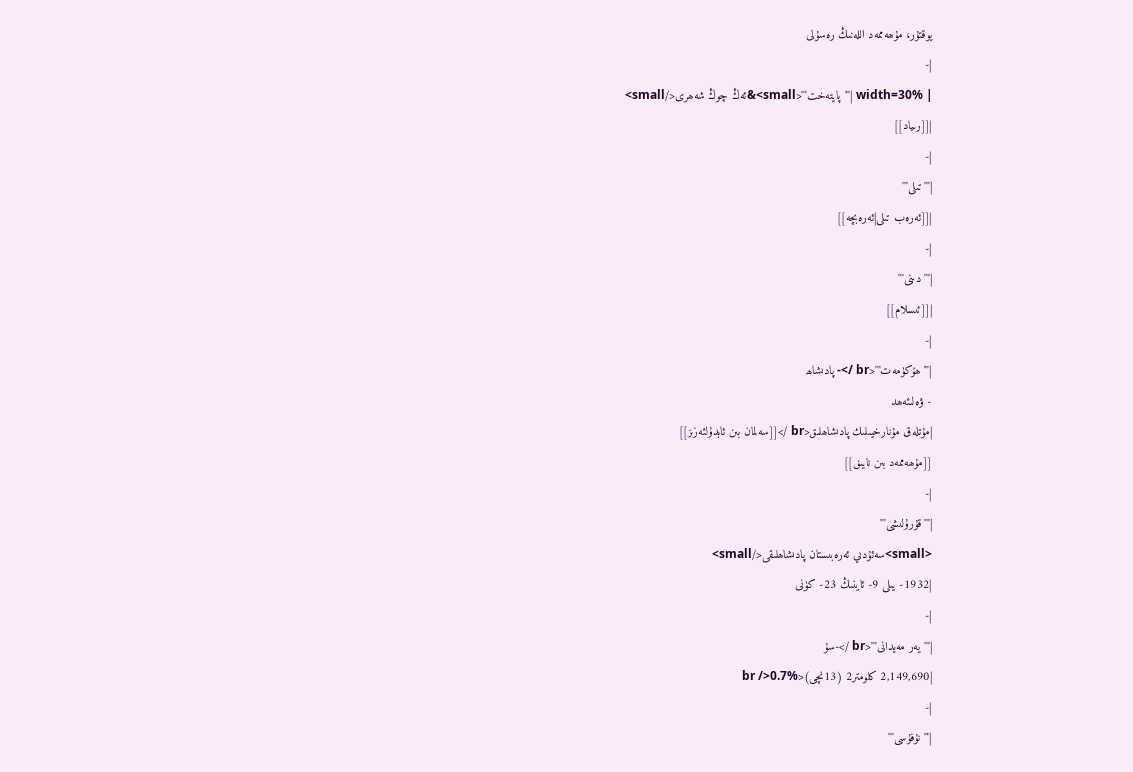يوقتۇر، مۇھەممەد اللەنىڭ رەسۇلى
|-
| width=30% |'''پايتەخت'''<small>&ئەڭ چوڭ شەھرى</small>
|[[رىياد]]
|-
|'''تىلى'''
|[[ئەرەب تىلى|ئەرەبچە]]
|-
|'''دىنى'''
|[[ئىسلام]]
|-
|'''ھۆكۈمەت'''<br />- پادىشاھ
- ۋەلىئەھد
|مۇتلەق مۇنارخيىلىك پادىشاھلىق<br />[[سەلمان بىن ئابدۇلئەزىز]]
[[مۇھەممەد بىن نايىڧ]]
|-
|'''قۇرۇلىشى'''
<small>سەئۇدىي ئەرەبىستان پادىشاھلىقى</small>
|1932- يىلى 9- ئاينىڭ 23- كۈنى
|-
|'''يەر مەيدانى'''<br />-سۇ
|2,149,690 كلومتر2 (13نچى)<br />0.7%
|-
|'''نۇڧۇسى'''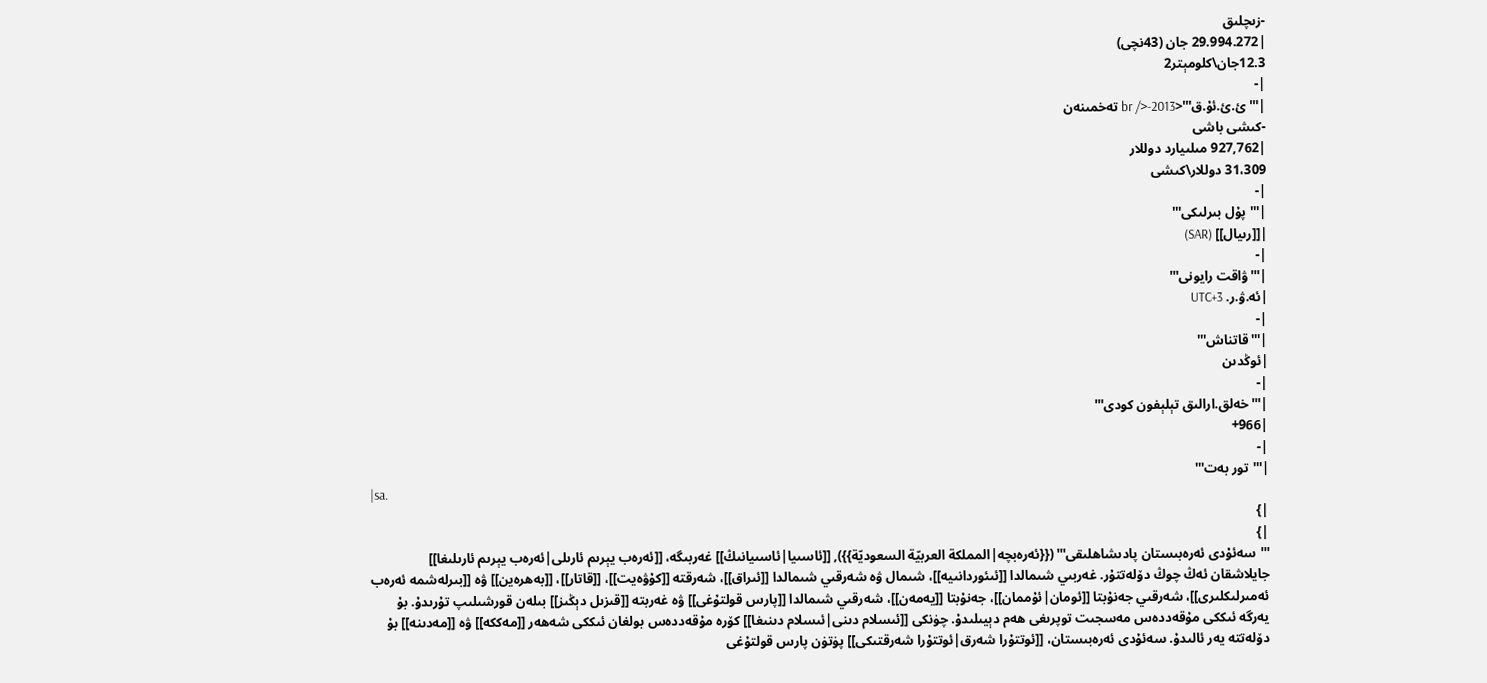-زىچلىق
|29.994.272 جان (43نچى)
12.3جان\كلومېتر2
|-
|'''ئ.ئ.ئۇ.ق'''<br />-2013 تەخمىنەن
-كىشى باشى
|927,762 مىلىيارد دوللار
31،309 دوللار\كىشى
|-
|'''پۇل بىرلىكى'''
|[[رىيال]] (SAR)
|-
|'''ۋاقت رايونى'''
|ئە.ۋ.ر. UTC+3
|-
|'''قاتناش'''
|ئوڭدىن
|-
|'''خەلق.ارالىق تېلېڧون كودى'''
|966+
|-
|'''تور بەت'''
|sa.
|}
|}
'''سەئۇدى ئەرەبىستان پادىشاھلىقى''' ({{ئەرەبچە|المملكة العربيّة السعوديّة}}), [[ئاسىيا|ئاسىيانىڭ]] غەربىگە، [[ئەرەب يېرىم ئارىلى|ئەرەب يېرىم ئارىلىغا]] جايلاشقان ئەڭ چوڭ دۆلەتتۇر. غەربىي شىمالدا [[ئىئوردانىيە]]، شىمال ۋە شەرقىي شىمالدا [[ئىراق]]، شەرقتە [[كۇۋەيت]]، [[قاتار]]، [[بەھرەين]] ۋە [[بىرلەشمە ئەرەب ئەمىرلىكلىرى]]، شەرقىي جەنۇبتا [[ئومان|ئۇممان]]، جەنۇبتا [[يەمەن]]، شەرقىي شىمالدا [[پارس قولتۇغى]] ۋە غەربتە [[قىزىل دېڭىز]] بىلەن قورشىلىپ تۇرىدۇ. بۇ يەرگە ئىككى مۇقەددەس مەسجىت توپرىغى ھەم دېيىلىدۇ. چۈنكى [[ئىسلام دىنى|ئىسلام دىنىغا]] كۆرە مۇقەددەس بولغان ئىككى شەھەر [[مەككە]] ۋە [[مەدىنە]] بۇ دۆلەتتە يەر ئالىدۇ. سەئۇدى ئەرەبىستان، [[ئوتتۇرا شەرق|ئوتتۇرا شەرقتىكى]] پۈتۈن پارس قولتۇغى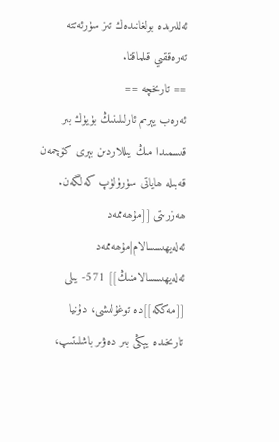ئەللىرىدە بولغانىدەك تىز سۈرئەتتە تەرەققىي قىلماقتا.
== تارىخچە ==
ئەرەب يېرىم ئارلىلىنىڭ بۈيۈك بىر قىسمىدا مىڭ يىللاردىن بېرى كۆچمەن قەبىلە ھاياتى سۈرۈلۈپ كەلگەن. ھەزرىتى [[مۇھەممەد ئەلەيھىسسالام|مۇھەممەد ئەلەيھىسسالامنىڭ]] 571- يىلى [[مەككە]]دە توغۇلىشى، دۇنيا تارىخىدە يېڭى بىر دەۋىر باشلىتىپ،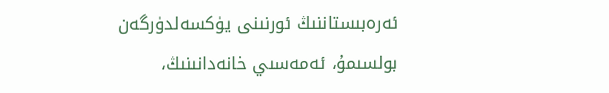ئەرەبىستاننىڭ ئورنىنى يۈكسەلدۈرگەن بولسىمۇ، ئەمەسىي خانەدانىنىڭ،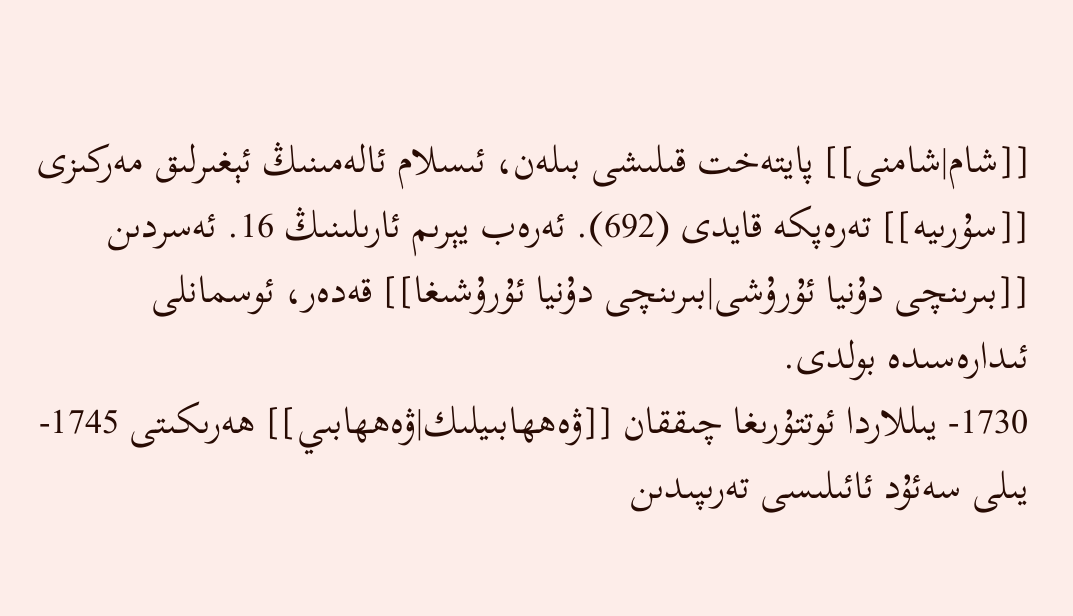[[شام|شامنى]] پايتەخت قىلىشى بىلەن، ئىسلام ئالەمىنىڭ ئېغىرلىق مەركىزى [[سۇرىيە]] تەرەپكە قايدى (692). ئەرەب يېرىم ئارىلىنىڭ 16. ئەسردىن [[بىرىنچى دۇنيا ئۇرۇشى|بىرىنچى دۇنيا ئۇرۇشىغا]] قەدەر، ئوسمانلى ئىدارەسىدە بولدى.
1730- يىللاردا ئوتتۇرىغا چىققان [[ۋەھھابىيلىك|ۋەھھابىي]] ھەرىكىتى 1745- يىلى سەئۇد ئائىلىسى تەرىپىدىن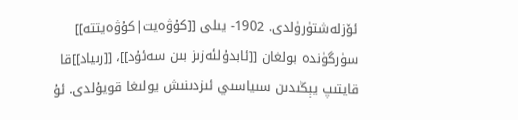ئۆزلەشتۈرۈلدى. 1902- يىلى [[كۇۋەيت|كۇۋەيتتە]] سۈرگۈندە بولغان [[ئابدۇلئەزىز بىن سەئۇد]]، [[رىياد]]قا قايتىپ يېڭىدىن سىياسىي ئىزدىنىش يولىغا قويۇلدى. ئۇ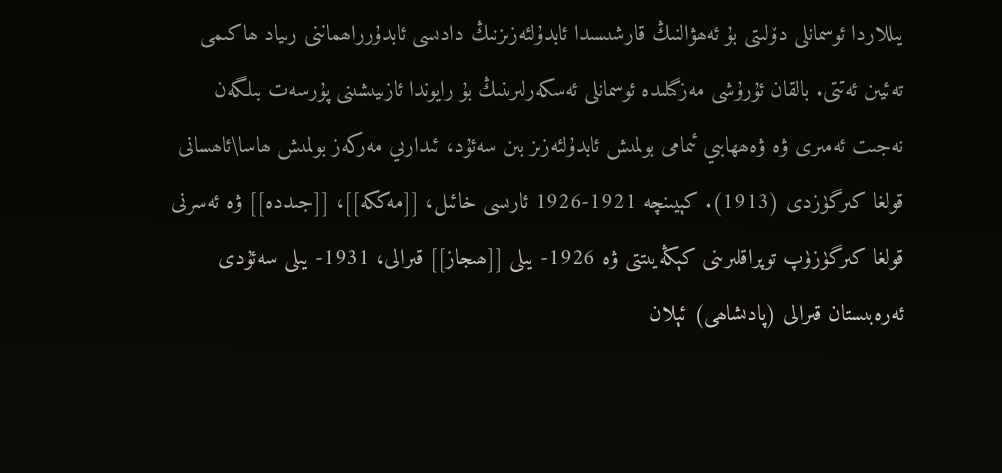يىللاردا ئوسمانلى دۆلىتى بۇ ئەھۋالنىڭ قارشىسىدا ئابدۇلئەزىزنىڭ دادىسى ئابدۇرراھماننى رىياد ھاكىمى تەئيىن ئەتتى. بالقان ئۇرۇشى مەزگىلىدە ئوسمانلى ئەسكەرلىرىنىڭ بۇ رايوندا ئازىيىشىنى پۇرسەت بىلگەن نەجىت ئەمىرى ۋە ۋەھھابىي ئىمامى بولمىش ئابدۇلئەزىز بىن سەئۇد، ئىدارىي مەركەز بولمىش ھاسا\ئاھسانى قولغا كىرگۈزدى (1913). كېيىنچە 1921-1926 ئارىسى خائىل، [[مەككە]]، [[جىددە]] ۋە ئەسرنى قولغا كىرگۈزۈپ توپراقلىرىنى كېڭەيىتتى ۋە 1926- يىلى [[ھىجاز]] قىرالى، 1931- يىلى سەئۇدى ئەرەبىستان قىرالى (پادىشاھى) ئېلان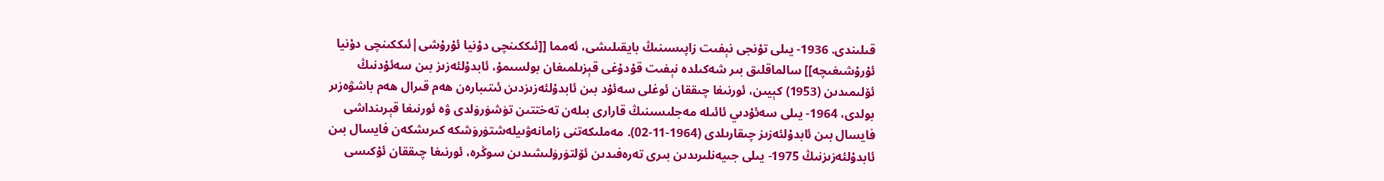قىلىندى. 1936- يىلى تۇنجى نېفىت زاپىسىنىڭ بايقىلىشى، ئەمما [[ئىككىنچى دۇنيا ئۇرۇشى|ئىككىنچى دۇنيا ئۇرۇشىغىچە]] سالماقلىق بىر شەكىلدە نېفىت قۇدۇغى قېزىلمىغان بولسىمۇ، ئابدۇلئەزىز بىن سەئۇدنىڭ ئۆلىمىدىن (1953) كېيىن، ئورنىغا چىققان ئوغلى سەئۇد بىن ئابدۇلئەزىزدىن ئىتىبارەن ھەم قىرال ھەم باشۋەزىر بولدى، 1964- يىلى سەئۇدىي ئائىلە مەجلىسىنىڭ قارارى بىلەن تەختتىن تۈشۈرۈلدى ۋە ئورنىغا قېرىنداشى فايسال بىن ئابدۇلئەزىز چىقارىلدى (1964-11-02). مەملىكەتنى زامانەۋىيلەشتۈرۈشكە كىرىشكەن فايسال بىن ئابدۇلئەزىزنىڭ 1975- يىلى جىيەنلىرىدىن بىرى تەرەفىدىن ئۆلتۈرۈلىشىدىن سوڭرە، ئورنىغا چىققان ئۇكىسى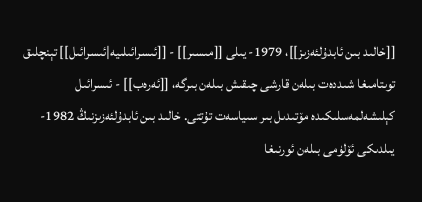[[خالىد بىن ئابدۇلئەزىز]]، 1979- يىلى [[مىسىر]] - [[ئىسرائىلىيە|ئىسرائىل]] تېنچلىق توىتامىغا شىددەت بىلەن قارشى چىقىش بىلەن بىرگە، [[ئەرەب]] - ئىسرائىل كېلىشەلمەسلىكىدە مۆتىدىل بىر سىياسەت تۇتتى. خالىد بىن ئابدۇلئەزىزنىڭ 1982- يىلدىكى ئۆلۈمى بىلەن ئورنىغا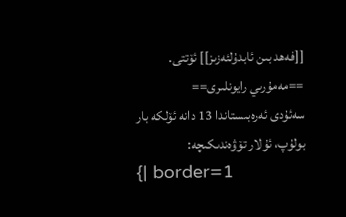[[فەھد بىن ئابدۇلئەزىز]] ئۆتتى.
==مەمۇرىي رايونلىرى==
سەئۇدى ئەرەبىستاندا 13 دانە ئۆلكە بار بولۇپ، ئۇلار تۆۋەندىكىچە:
{| border=1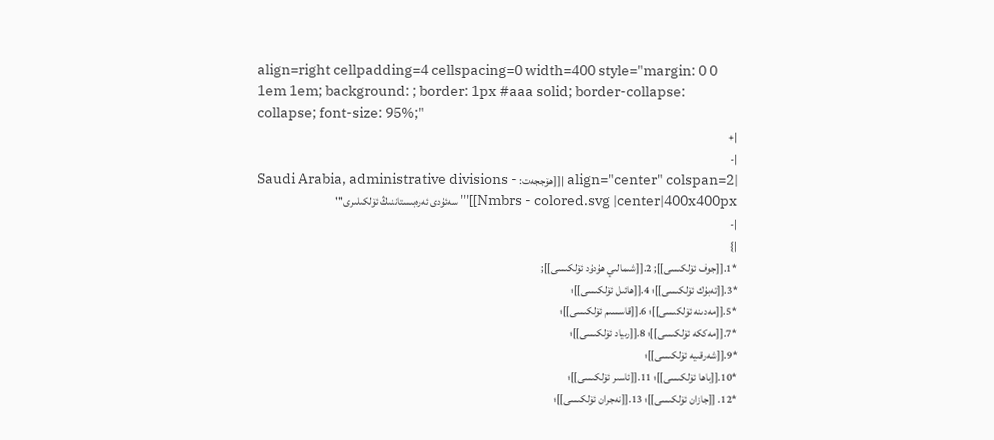align=right cellpadding=4 cellspacing=0 width=400 style="margin: 0 0 1em 1em; background: ; border: 1px #aaa solid; border-collapse: collapse; font-size: 95%;"
|+
|-
|align="center" colspan=2 |[[ھۆججەت: Saudi Arabia, administrative divisions - Nmbrs - colored.svg |center|400x400px]]'''سەئۇدى ئەرەبىستاننىڭ ئۆلكىلىرى'''
|-
|}
*1.[[جوف ئۆلكىسى]]; 2.[[شىمالىي ھۇدۇد ئۆلكىسى]];
*3.[[تەبۇك ئۆلكىسى]]؛ 4.[[ھائىل ئۆلكىسى]]؛
*5.[[مەدىنە ئۆلكىسى]]؛ 6.[[قاسسىم ئۆلكىسى]]؛
*7.[[مەككە ئۆلكىسى]]؛ 8.[[رىياد ئۆلكىسى]]؛
*9.[[شەرقىيە ئۆلكىسى]]؛
*10.[[باھا ئۆلكىسى]]؛ 11.[[ئاسىر ئۆلكىسى]]؛
*12. [[جازان ئۆلكىسى]]؛ 13.[[نەجران ئۆلكىسى]]؛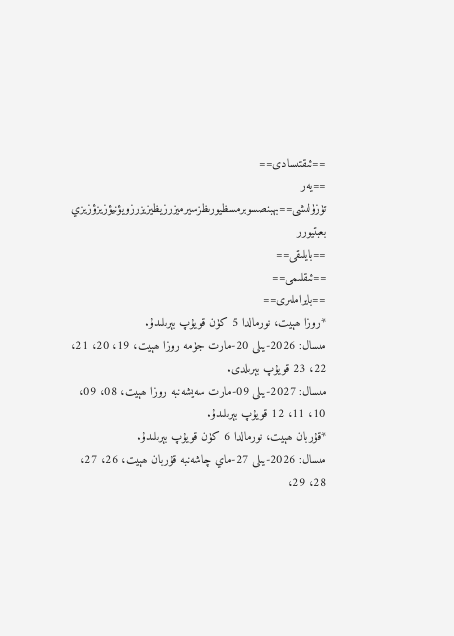==ئىقتىسادى==
==يەر تۈزۈلىشى==بهبنصسوبرمسظيورىظزسيرميزرزيظيزيزرزويؤنيؤزيزؤزيزي بعبتيورر
==بايلىقى==
==ئىقلىمى==
==بايراملىرى==
*روزا ھېيت، نورمالدا 5 كۈن قويۇپ بېرىلىدۇ.
مىسال: 2026-يىلى 20-مارت جۈمە روزا ھېيت، 19، 20، 21، 22، 23 قويۇپ بېرىلدى.
مىسال: 2027-يىلى 09-مارت سەيشەنبە روزا ھېيت، 08، 09، 10، 11، 12 قويۇپ بېرىلىدۇ.
*قۇربان ھېيت، نورمالدا 6 كۈن قويۇپ بېرىلىدۇ.
مىسال: 2026-يىلى 27-ماي چاشەنبە قۇربان ھېيت، 26، 27، 28، 29،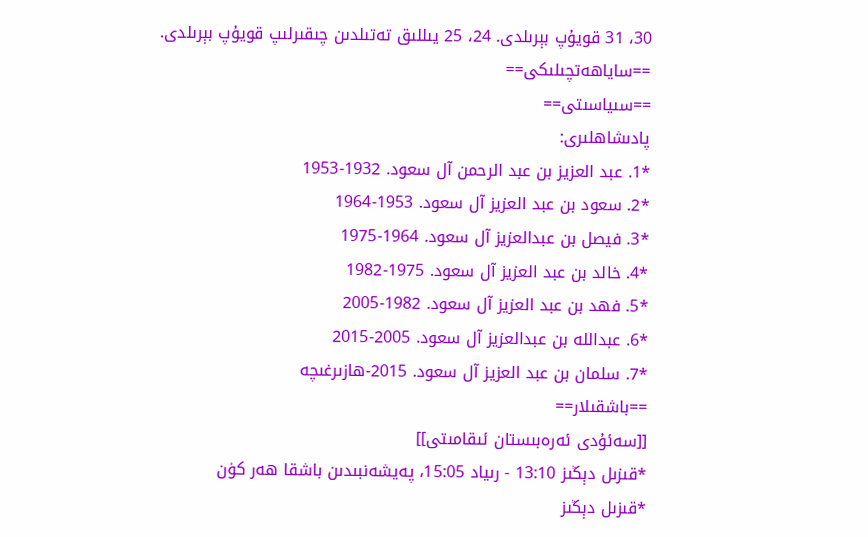30، 31 قويۇپ بېرىلدى. 24، 25 يىللىق تەتىلدىن چىقىرلىپ قويۇپ بېرىلدى.
==ساياھەتچىلىكى==
==سىياسىتى==
پادىشاھلىرى:
*1. عبد العزيز بن عبد الرحمن آل سعود. 1932-1953
*2. سعود بن عبد العزيز آل سعود. 1953-1964
*3. فيصل بن عبدالعزيز آل سعود. 1964-1975
*4. خالد بن عبد العزيز آل سعود. 1975-1982
*5. فهد بن عبد العزيز آل سعود. 1982-2005
*6. عبدالله بن عبدالعزيز آل سعود. 2005-2015
*7. سلمان بن عبد العزیز آل سعود. 2015-ھازىرغىچە
==باشقىلار==
[[سەئۇدى ئەرەبىستان ئىقامىتى]]
*قىزىل دېڭىز 13:10 - رىياد 15:05، پەيشەنبىدىن باشقا ھەر كۈن
*قىزىل دېڭىز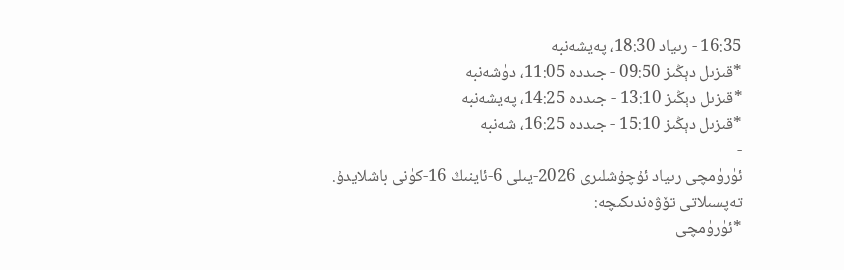16:35 - رىياد 18:30، پەيشەنبە
*قىزىل دېڭىز 09:50 - جىددە 11:05، دۈشەنبە
*قىزىل دېڭىز 13:10 - جىددە 14:25، پەيشەنبە
*قىزىل دېڭىز 15:10 - جىددە 16:25، شەنبە
-
ئۈرۈمچى رىياد ئۇچۇشلىرى 2026-يىلى 6-ئاينىڭ 16-كۈنى باشلايدۇ. تەپسىلاتى تۆۋەندىكىچە:
*ئۈرۈمچى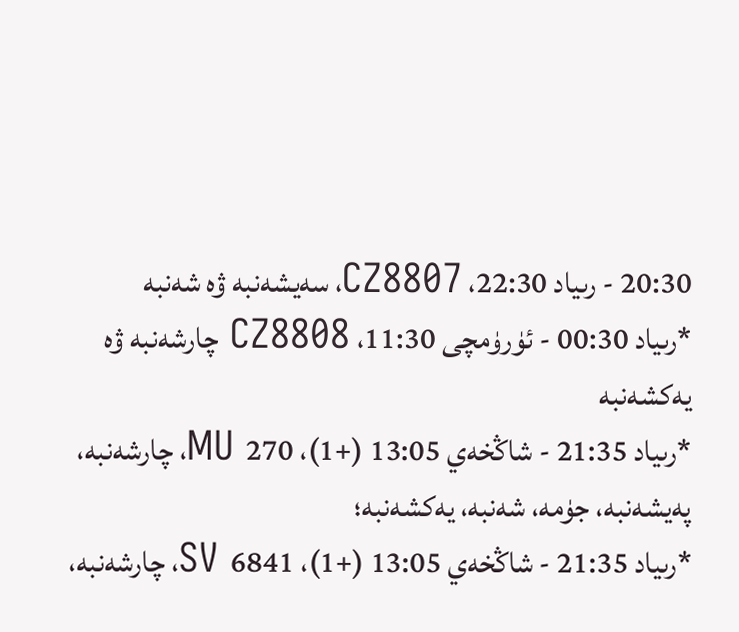20:30 - رىياد 22:30، CZ8807، سەيشەنبە ۋە شەنبە
*رىياد 00:30 - ئۈرۈمچى 11:30، CZ8808 چارشەنبە ۋە يەكشەنبە
*رىياد 21:35 - شاڭخەي 13:05 (+1)، MU 270، چارشەنبە، پەيشەنبە، جۈمە، شەنبە، يەكشەنبە؛
*رىياد 21:35 - شاڭخەي 13:05 (+1)، SV 6841، چارشەنبە،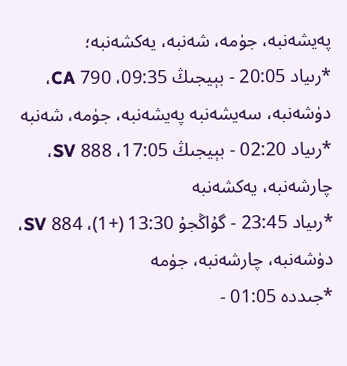پەيشەنبە، جۈمە، شەنبە، يەكشەنبە؛
*رىياد 20:05 - بېيجىڭ 09:35، CA 790، دۈشەنبە، سەيشەنبە پەيشەنبە، جۈمە، شەنبە
*رىياد 02:20 - بېيجىڭ 17:05، SV 888، چارشەنبە، يەكشەنبە
*رىياد 23:45 - گۇاڭجۇ 13:30 (+1)، SV 884، دۈشەنبە، چارشەنبە، جۈمە
*جىددە 01:05 -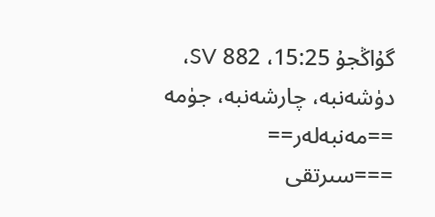گۇاڭجۇ 15:25، SV 882، دۈشەنبە، چارشەنبە، جۈمە
==مەنبەلەر==
===سىرتقى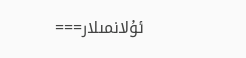ئۇلانمىلار===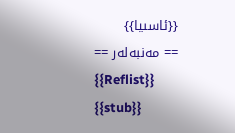{{ئاسىيا}}
== مەنبەلەر ==
{{Reflist}}
{{stub}}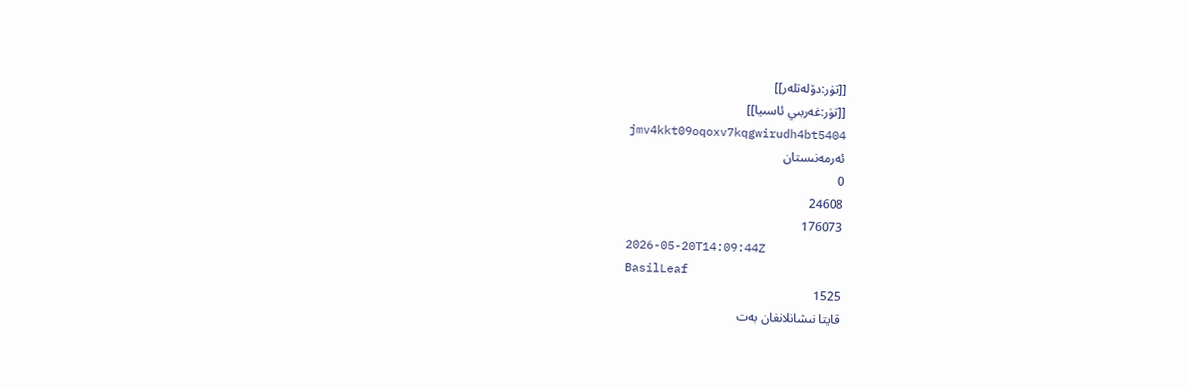[[تۈر:دۆلەتلەر]]
[[تۈر:غەربىي ئاسىيا]]
jmv4kkt09oqoxv7kqgwirudh4bt5404
ئەرمەنىستان
0
24608
176073
2026-05-20T14:09:44Z
BasilLeaf
1525
قايتا نىشانلانغان بەت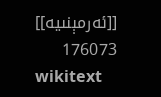[[ئەرمېنىيە]]
176073
wikitext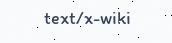text/x-wiki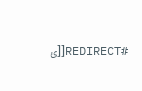#REDIRECT[[ئ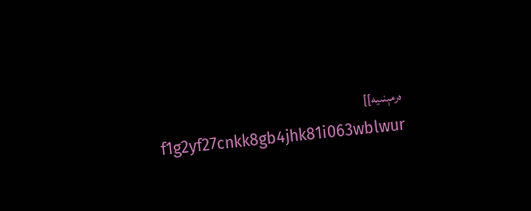ەرمېنىيە]]
f1g2yf27cnkk8gb4jhk81i063wblwur